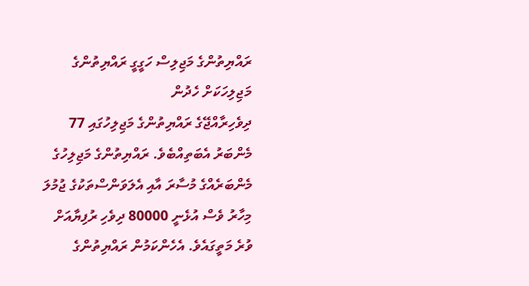ރައްޔިތުންގެ މަޖިލިސް ހަގީގީ ރައްޔިތުންގެ މަޖިލިހަކަށް ހެދުން
ދިވެހިރާއްޖޭގެ ރައްޔިތުންގެ މަޖިލިހުގައި 77 މެންބަރު އެބަތިއްބެވެ. ރައްޔިތުންގެ މަޖިލިހުގެ މެންބަރެއްގެ މުސާރަ އާއި އެލަވަންސްތަކުގެ ޖުމުލަ މިހާރު ވެސް އުޅެނީ 80000 ދިވެހި ރުފިޔާއަށް ވުރެ މަތީގައެވެ. އެހެންކަމުން ރައްޔިތުންގެ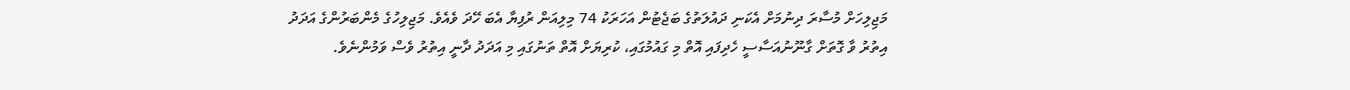މަޖިލިހަށް މުސާރަ ދިނުމަށް އެކަނި ދައުލަތުގެ ބަޖެޓުން އަހަރަކު 74 މިލިއަން ރުފިޔާ އެބަ ހޭދަ ވެއެވެ. މަޖިލިހުގެ މެންބަރުންގެ އަދަދު އިތުރު ވާ ގޮތަށް ގާނޫނުއަސާސީ ހެދިފައި އޮތް މި ގައުމުގައި، ކުރިޔަށް އޮތް ތަނުގައި މި އަދަދު ދާނީ އިތުރު ވެސް ވަމުންނެވެ.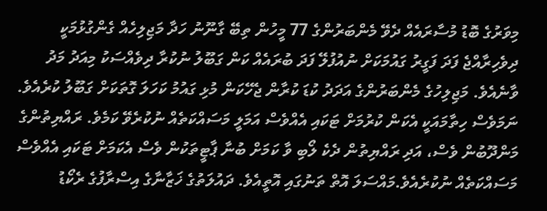މިވަރުގެ ބޮޑު މުސާރައެއް ދެވޭ މެންބަރުންގެ 77 މީހުން ތިބޭ ގާނޫނު ހަދާ މަޖިލިހެއް ގެންގުޅުމަކީ ދިވެހިރާއްޖެ ފަދަ ފަގީރު ގައުމަކަށް ނުއުފުލޭ ފަދަ ބުރައެއް ކަން ގަބޫލު ނުކުރާ ދިވެއްސަކު މިއަދު މަދު ވާނެއެވެ. މަޖިލިހުގެ މެންބަރުންގެ އަދަދު ކުޑަ ކުރާން ޖެހޭކަން މުޅި ގައުމު ކަހަލަ ގޮތަކަށް ގަބޫލު ކުރެއެވެ. ނަމަވެސް ހިތާމައަކީ އެކަން ކުރުމަށް ޓަކައި އެއްވެސް އަމަލީ މަސައްކަތެއް ނުކުރެވޭ ކަމެވެ. ރައްޔިތުންގެ މަންދޫބުން ވެސް، އަދި ރައްޔިތުން ދެކެ ލޯބި ވާ ކަމަށް ބުނާ ޕާޓީތަކުން ވެސް އެކަމަށް ޓަކައި އެއްވެސް މަސައްކަތެއް ނުކުރެއެވެ.މައްސަލަ އޮތް ތަނުގައި އޮތީއެވެ. ދައުލަތުގެ ޚަޒާނާގެ އިސްރާފުގެ ރެކޯޑު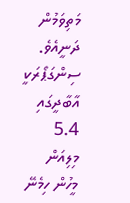މަތިވަމުން ދަނީއެވެ.
ސިންގަޕޯރަކީ އާބާދީގައި 5.4 މިލިއަން މީހުން ހިމެނޭ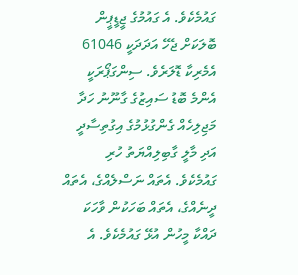ގައުމެކެވެ. އެ ގައުމުގެ ޖީޑީޕީން ބޮލަކަށް ޖެހޭ އަދަދަކީ 61046 އެމެރިކާ ޑޮލަރެވެ. ސިންގަޕޯރަކީ އެންމެ ބޮޑު ސައިޒުގެ ގާނޫނު ހަދާ މަޖިލިހެއް ގެންގުޅުމުގެ އިގުތިސާދީ އަދި މާލީ ގާބިލިއްޔަތު ހުރި ގައުމެކެވެ. އެތައް ނަސްލެއްގެ، އެތައް ދީނެއްގެ، އެތައް ބަހަކުން ވާހަކަ ދައްކާ މީހުން އުޅޭ ގައުމެކެވެ. އެ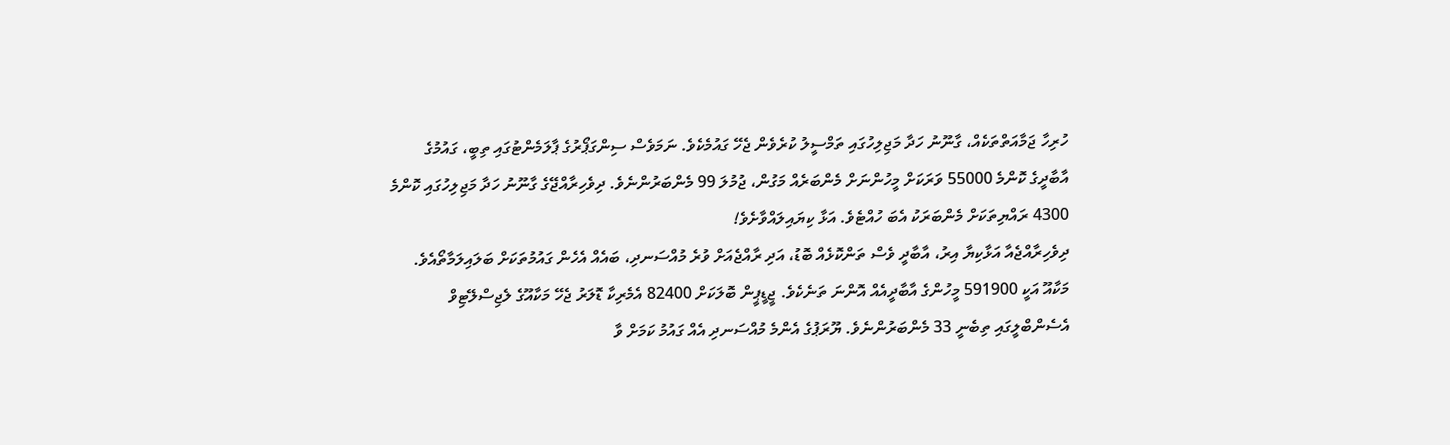ހުރިހާ ޖަމާއަތްތަކެއް، ގާނޫނު ހަދާ މަޖިލިހުގައި ތަމްސީލު ކުރެވެން ޖެހޭ ގައުމެކެވެ. ނަމަވެސް ސިންގަޕޯރުގެ ޕާލަމެންޓުގައި ތިބީ، ގައުމުގެ އާބާދީގެ ކޮންމެ 55000 ވަރަކަށް މީހުންނަށް މެންބަރެއް މަގުން، ޖުމުލަ 99 މެންބަރުންނެވެ. ދިވެހިރާއްޖޭގެ ގާނޫނު ހަދާ މަޖިލިހުގައި ކޮންމެ 4300 ރައްޔިތަކަށް މެންބަރަކު އެބަ ހުއްޓެވެ. އަޅާ ކިޔައިލައްވާށެވެ!
ދިވެހިރާއްޖެއާ އަޅާކިޔާ އިރު، އާބާދީ ވެސް ތަންކޮޅެއް ބޮޑު، އަދި ރާއްޖެއަށް ވުރެ މުއްސަނދި، ބައެއް އެހެން ގައުމުތަކަށް ބަލައިލަމާތޯއެވެ.
މަކާއޫ އަކީ 591900 މީހުންގެ އާބާދީއެއް އޮންނަ ތަނެކެވެ. ޖީޑީޕީން ބޮލަކަށް 82400 އެމެރިކާ ޑޮލަރު ޖެހޭ މަކާއޫގެ ލެޖިސްލޭޓިވް އެސެންބްލީގައި ތިބެނީ 33 މެންބަރުންނެވެ. ޔޫރަޕުގެ އެންމެ މުއްސަނދި އެއް ގައުމު ކަމަށް ވާ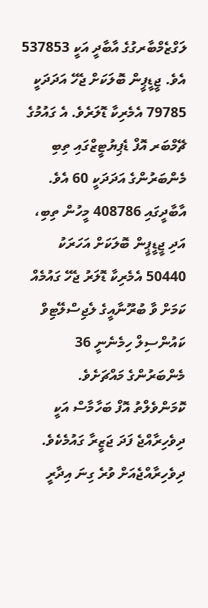ލަގްޒެމްބާރގުގެ އާބާދީ އަކީ 537853 އެވެ. ޖީޑީޕީން ބޮލަކަށް ޖެހޭ އަދަދަކީ 79785 އެމެރިކާ ޑޮލަރެވެ. އެ ގައުމުގެ ޗޭމްބަރ އޮފް ޑެޕިޔުޓީޒްގައި ތިބި މެންބަރުންގެ އަދަދަކީ 60 އެވެ. އާބާދީގައި 408786 މީހުން ތިބި، އަދި ޖީޑީޕީން ބޮލަކަށް އަހަރަކު 50440 އެމެރިކާ ޑޮލަރު ޖެހޭ ގައުމެއް ކަމަށް ވާ ބުރޫނާއީގެ ލެޖިސްލޭޓިވް ކައުންސިލް ހިމެނެނީ 36 މެންބަރުންގެ މައްޗަށެވެ.
ކޮމަންވެލްތު އޮފް ބަހާމާސް އަކީ ދިވެހިރާއްޖެ ފަދަ ޖަޒީރާ ގައުމެކެވެ. ދިވެހިރާއްޖެއަށް ވުރެ ގިނަ އިދާރީ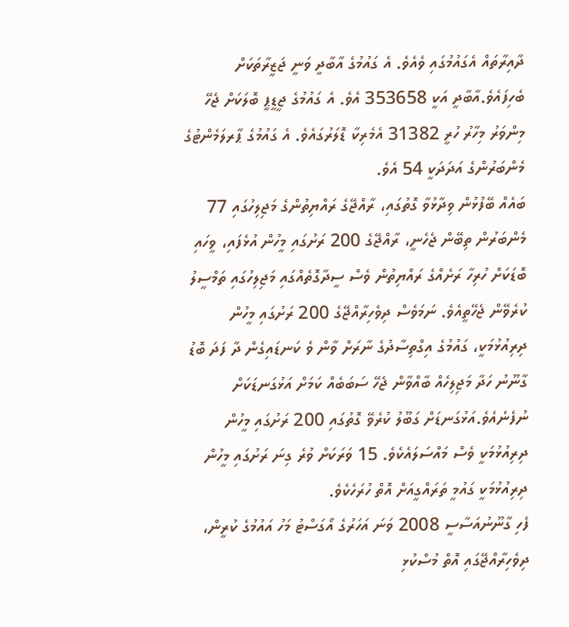ދާއިރާތައް އެގައުމުގައި ވެއެވެ. އެ ގައުމުގެ އާބާދީ ވަނީ ޖަޒީރާތަކަށް ބެހިފައެވެ.އާބާދީ އަކީ 353658 އެވެ. އެ ގައުމުގެ ޖީޑީޕީ ބޮލަކަށް ޖެހޭ މިންވަރު މިހާރު ހުރީ 31382 އެމެރިކާ ޑޮލަރުގައެވެ. އެ ގައުމުގެ ޕާރލަމެންޓުގެ މެންބަރުންގެ އަދަދަކީ 54 އެވެ.
ބައެއް ބޭފުޅުން ވިދާޅުވާ ގޮތުގައި، ރާއްޖޭގެ ރައްޔިތުންގެ މަޖިލިހުގައި 77 މެންބަރުން ތިބޭން ޖެހެނީ، ރާއްޖޭގެ 200 ރަށުގައި މީހުން އުޅެފައި، ވީހައި ބޮޑަކަށް ހުރިހާ ރަށެއްގެ ރައްޔިތުން ވެސް ސީދާގޮތެއްގައި މަޖިލިހުގައި ތަމްސީލު ކުރެވޭން ޖެހޭތީއެވެ. ނަމަވެސް ދިވެހިރާއްޖޭގެ 200 ރަށުގައި މީހުން ދިރިއުޅުމަކީ، ގައުމުގެ އިގްތިސާދުގެ ނާރަށް ވާން ވެ ކަނޑައިގެން ދާ ފަދަ ބޮޑު ގާނޫނު ހަދާ މަޖިލިހެއް ބާއްވާން ޖެހޭ ސަބަބެއް ކަމަށް އަޅުގަނޑަކަށް ނުފެނެއެވެ.އަޅުގަނޑަށް ގަބޫލު ކުރެވޭ ގޮތުގައި 200 ރަށުގައި މީހުން ދިރިއުޅުމަކީ ވެސް މައްސަލައެކެވެ. 15 ވަރަކަށް ވުރެ ގިނަ ރަށުގައި މީހުން ދިރިއުޅުމަކީ ގައުމީ ތަރައްގީއަށް އޮތް ހުރަހެކެވެ.
ފެހި ގާނޫނުއަސާސީ 2008 ވަނަ އަހަރުގެ އޯގަސްޓު މަހު އައުމުގެ ކުރީން، ދިވެހިރާއްޖޭގައި އޮތް މުސްކުޅި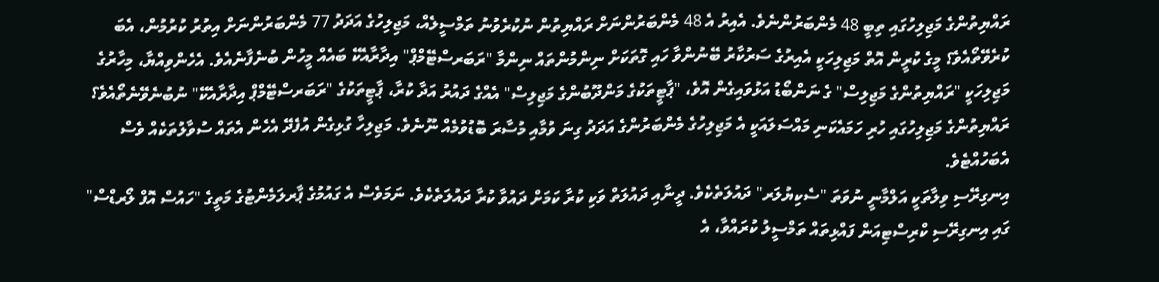ރައްޔިތުންގެ މަޖިލިހުގައި ތިބީ 48 މެންބަރުންނެވެ. އެއިރު އެ 48 މެންބަރުންނަށް ރައްޔިތުން ނުކުރެވުނު ތަމްސީލެއް، މަޖިލިހުގެ އަދަދު 77 މެންބަރުންނަށް އިތުރު ކުރުމުން، އެބަ ކުރެވޭތޯއެވެ؟ މީގެ ކުރީން އޮތް މަޖިލިހަކީ އެއިރުގެ ސަރުކާރު ބޭނުންވާ ހައި ގޮތަކަށް ނިންމުންތައް ނިންމާ "ރަބަރސްޓޭމްޕް" އިދާރާއެކޭ ބައެއް މީހުން ބުނެފާނެއެވެ. އެހެންވިއްޔާ، މިހާރުގެ މަޖިލިހަކީ "ރައްޔިތުންގެ މަޖިލިސް" ގެ ނަންބޯޑު އަޅުވައިގެން އޮވެ، "ޕާޓީތަކުގެ މަންދޫބުންގެ މަޖިލިސް" އެއްގެ ދައުރު އަދާ ކުރާ، ޕާޓީތަކުގެ "ރަބަރސްޓޭމްޕް އިދާރާއެކޭ" ނުބުނެވޭނެތޯއެވެ؟
ރައްޔިތުންގެ މަޖިލިހުގައި ހުރި ހަމައެކަނި މައްސަލައަކީ އެ މަޖިލިހުގެ މެންބަރުންގެ އަދަދު ގިނަ ވުމާއި މުސާރަ ބޮޑުވުމެއް ނޫނެވެ. މަޖިލިހާ ގުޅިގެން އުފެދޭ އެހެން އެތައް ސުވާލުތަކެއް ވެސް އެބަހުއްޓެވެ.
އިނގިރޭސި ވިލާތަކީ އަލްމާނީ ނުވަތަ "ސެކިޔުލަރ" ދައުލަތެކެވެ. ދީނާއި ދައުލަތް ވަކި ކުރާ ކަމަށް ދައުވާ ކުރާ ދައުލަތެކެވެ. ނަމަވެސް އެ ގައުމުގެ ޕާރލަމެންޓުގެ މަތީގެ "ހައުސް އޮފް ލޯރޑްސް" ގައި އިނގިރޭސި ކްރިސްޓިއަން ފައްޅިތައް ތަމްސީލު ކުރައްވާ، އެ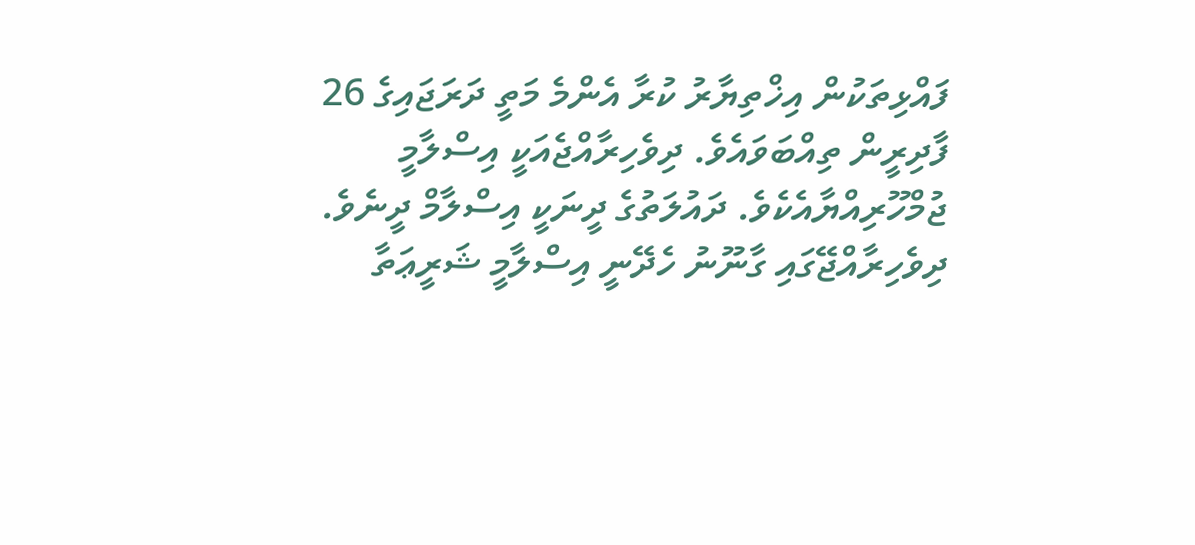ފައްޅިތަކުން އިޚްތިޔާރު ކުރާ އެންމެ މަތީ ދަރަޖައިގެ 26 ފާދިރީން ތިއްބަވައެވެ. ދިވެހިރާއްޖެއަކީ އިސްލާމީ ޖުމްހޫރިއްޔާއެކެވެ. ދައުލަތުގެ ދީނަކީ އިސްލާމް ދީނެވެ. ދިވެހިރާއްޖޭގައި ގާނޫނު ހެދޭނީ އިސްލާމީ ޝަރީޢަތާ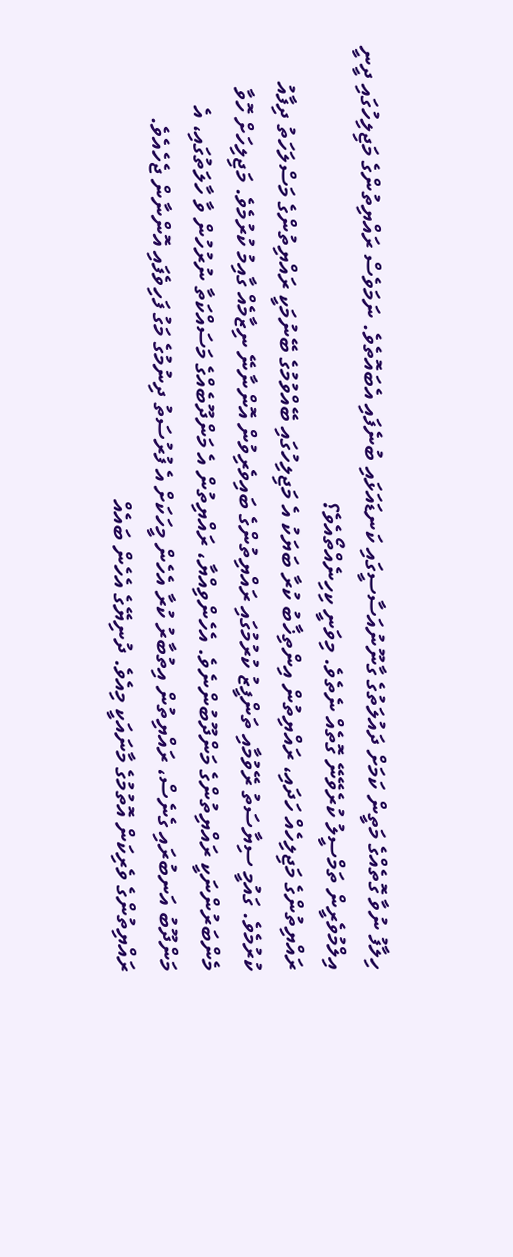ހިލާފު ނުވާ ގޮތެއްގެ މަތީން ކަމަށް ދައުލަތުގެ ގާނޫނުއަސާސީގައި ކަނޑައަޅައި ބުނެފައި އެބައޮތެވެ. ނަމަވެސް ރައްޔިތުންގެ މަޖިލިހުގައި ދީނީ އިލްމުވެރީން ތަމްސީލު ކުރެވޭނޭ ގޮތެއް ނެތެވެ. މިވަނީ ކިހިނެއްތޯއެވެ؟
ރައްޔިތުންގެ މަޖިލިހެއް ހަދައި، ރައްޔިތުން އިންތިޚާބު ކުރާ ބަޔަކު އެ މަޖިލިހުގައި ބޭއްވުމުގެ ބޭނުމަކީ ރައްޔިތުންގެ މަސްލަހަތު ދިފާއު ކުރުމެވެ. ގައުމީ ސިޔާސަތު ރޭވުމާއި ތަންފީޒު ކުރުމުގައި ރައްޔިތުންގެ ބައިވެރިވުން އޮންނާނޭ ނިޒާމެއް ގާއިމު ކުރުމެވެ. މަޖިލިހަށް ހޮވާ މެންބަރުންނަކީ ރައްޔިތުންގެ މަންދޫބުންނެވެ. އެހެންވިއްޔާ، ރައްޔިތުން އެ މަންދޫބެއްގެ މަސައްކަތާ ނުރުހުން ވާ ހާލަތުގައި، އެ މަންދޫބު އަނބުރައި ގެނެސް، ރައްޔިތުން އިތުބާރު ކުރާ އެހެން މީހަކަށް އެ ފުރުސަތު ދިނުމުގެ މަގު ފަހިވެފައި އޮންނާން ޖެހެއެވެ. ރައްޔިތުންގެ ވެރިކަން އޮތުމުގެ މާނައަކީ މިއެވެ. ދުނިޔޭގެ އެހެން ބައެއް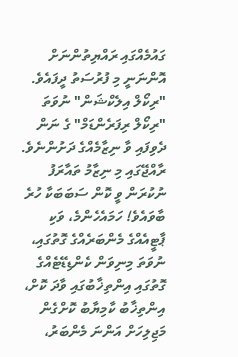ގައުމެއްގައި ރައްޔިތުންނަށް އޮންނަނީ މި ފުރުސަތު ދީފައެވެ. "ރިކޯލް އިލެކްޝަން" ނުވަތަ "ރިކޯލް ރިފަރެންޑަމް" ގެ ނަން ދެވިފައި ވާ ނިޒާމެއްގެ ދަށުންނެވެ. ރާއްޖޭގައި މި ނިޒާމު ތައާރަފު ނުކުރަން ވީ ކޮން ސަބަބަކާ ހުރެ ބާވައެވެ! ހަމައެހެންމެ، ވަކި ޕާޓީއެއްގެ މެންބަރެއްގެ ގޮތުގައި، ނުވަތަ މިނިވަން ކެންޑިޑޭޓެއްގެ ގޮތުގައި އިންތިޚާބުގައި ވާދަ ކޮށް، އިންތިޚާބު ކާމިޔާބު ކޮށްގެން މަޖިލިހަށް އަންނަ މެންބަރު،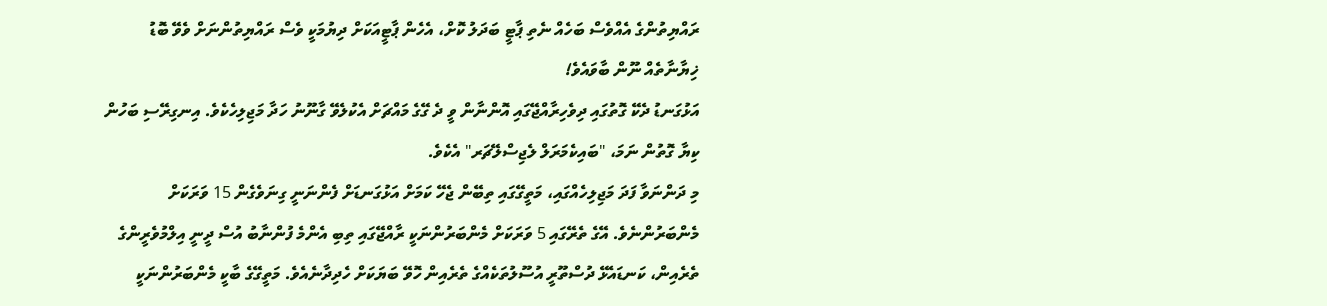ރައްޔިތުންގެ އެއްވެސް ބަހެއް ނެތި ޕާޓީ ބަދަލު ކޮށް، އެހެން ޕާޓީއަކަށް ދިޔުމަކީ ވެސް ރައްޔިތުންނަށް ވެވޭ ބޮޑު ޚިޔާނާތެއް ނޫން ބާވައެވެ!
އަޅުގަނޑު ދެކޭ ގޮތުގައި ދިވެހިރާއްޖޭގައި އޮންނާން ވީ ދެ ގޭގެ މައްޗަށް އެކުލެވޭ ގާނޫނު ހަދާ މަޖިލިހެކެވެ. އިނގިރޭސި ބަހުން ކިޔާ ގޮތުން ނަމަ، "ބައިކެމަރަލް ލެޖިސްލޭޗަރ" އެކެވެ.
މި ދަންނަވާ ފަދަ މަޖިލިހެއްގައި، މަތީގޭގައި ތިބޭން ޖެހޭ ކަމަށް އަޅުގަނޑަށް ފެންނަނީ ގިނަވެގެން 15 ވަރަކަށް މެންބަރުންނެވެ. އޭގެ ތެރޭގައި 5 ވަރަކަށް މެންބަރުންނަކީ ރާއްޖޭގައި ތިބި އެންމެ ފުންނާބު އުސް ދީނީ އިލްމުވެރީންގެ ތެރެއިން، ކަނޑައެޅޭ ދުސްތޫރީ އުސޫލުތަކެއްގެ ތެރެއިން ހޮވޭ ބަޔަކަށް ހެދިދާނެއެވެ. މަތީގޭގެ ބާކީ މެންބަރުންނަކީ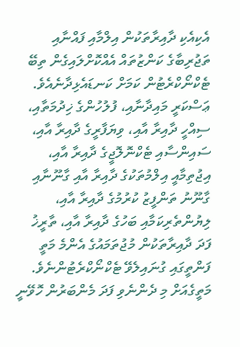އެކިއެކި ދާއިރާތަކުން އިލްމާއި ފައްނާއި ތަޖުރިބާގެ ކަންޒުތައް އެއްކޮށްލައިގެން ތިބޭ ޓެކްނޯކްރެޓުން ކަމަށް ކަނޑައެޅިދާނެއެވެ. ޢަސްކަރީ މައިދާނާއި، ފުލުހުންގެ ޚިދުމަތާއި، ސިއްހީ ދާއިރާ އާއި، ވިޔަފާރީގެ ދާއިރާ އާއި، ސައިންސާއި ޓެކްނޮލޮޖީގެ ދާއިރާ އާއި، އިޖުތިމާއީ އިލްމުތަކުގެ ދާއިރާ އާއި ގާނޫނާއި ގާނޫނު ތަންފީޒު ކުރުމުގެ ދާއިރާ އާއި، ލިޔުންތެރިކަމާއި ބަހުގެ ދާއިރާ އާއި، ތާރީޚު ފަދަ ދާއިރާތަކުން މުޖުތަމައުގެ އެންމެ މަތީ ފަންތީގައި ގުނައިލެވޭ ޓެކްނޯކްރެޓުންނެވެ. މަތީގެއަށް މި ދެންނެވި ފަދަ މެންބަރުން ހޮވޭނީ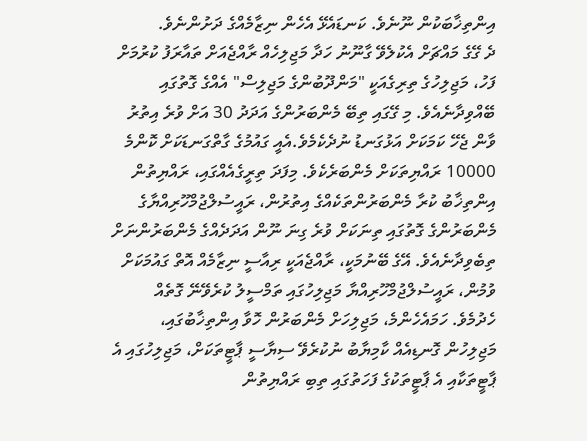އިންތިޚާބަކުން ނޫނެވެ. ކަނޑައެޅޭ އެހެން ނިޒާމެއްގެ ދަށުންނެވެ.
ދެ ގޭގެ މައްޗަށް އެކުލެވޭ ގާނޫނު ހަދާ މަޖިލިހެއް ރާއްޖެއަށް ތައާރަފު ކުރުމަށް ފަހު، މަޖިލިހުގެ ތިރިގެއަކީ "މަންދޫބުންގެ މަޖިލިސް" އެއްގެ ގޮތުގައި ބޭއްވިދާނެއެވެ. މި ގޭގައި ތިބޭ މެންބަރުންގެ އަދަދު 30 އަށް ވުރެ އިތުރު ވާން ޖެހޭ ކަމަކަށް އަޅުގަނޑު ނުދެކެމެވެ.އެއީ ގައުމުގެ ގާތްގަނޑަކަށް ކޮންމެ 10000 ރައްޔިތަކަށް މެންބަރެކެވެ. މިފަދަ ތިރީގެއެއްގައި، ރައްޔިތުން އިންތިޚާބު ކުރާ މެންބަރުންތަކެއްގެ އިތުރުން، ރައީސުލްޖުމްހޫރިއްޔާގެ މެންބަރުންގެ ގޮތުގައި ތިނަކަށް ވުރެ ގިނަ ނޫން އަދަދެއްގެ މެންބަރުންނަށް ތިބެވިދާނެއެވެ. އޭގެ ބޭނުމަކީ، ރާއްޖެއަކީ ރިއާސީ ނިޒާމެއް އޮތް ގައުމަކަށް ވުމުން، ރައީސުލްޖުމްހޫރިއްޔާ މަޖިލިހުގައި ތަމްސީލު ކުރެވޭނޭ ގޮތެއް ހެދުމެވެ. ހަމައެހެންމެ، މަޖިލިހަށް މެންބަރުން ހޮވާ އިންތިޚާބުގައި، މަޖިލިހުން ގޮނޑިއެއް ކާމިޔާބު ނުކުރެވޭ ސިޔާސީ ޕާޓީތަކަށް، މަޖިލިހުގައި އެ ޕާޓީތަކާއި އެ ޕާޓީތަކުގެ ފަހަތުގައި ތިބި ރައްޔިތުން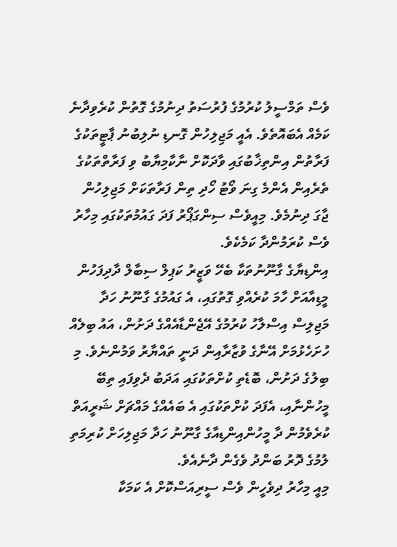ވެސް ތަމްސީލު ކުރުމުގެ ފުރުސަތު ދިނުމުގެ ގޮތުން ކުރެވިދާނެ ކަމެއް އެބައޮތެވެ. އެއީ މަޖިލިހުން ގޮނޑި ނުލިބުނު ޕާޓީތަކުގެ ފަރާތުން އިންތިޚާބުގައި ވާދަކޮށް ނާކާމިޔާބު ވި ފަރާތްތަކުގެ ތެރެއިން އެންމެ ގިނަ ވޯޓު ހޯދި ތިން ފަރާތަކަށް މަޖިލިހުން ޖާގަ ދިނުމެވެ. މިއީވެސް ސިންގަޕޯރު ފަދަ ގައުމުތަކުގައި މިހާރު ވެސް ކުރަމުންދާ ކަމެކެވެ.
އިންޑިޔާގެ ގާނޫނުތަކާ ބެހޭ ވަޒީރު ކަޕިލް ސިބާލް ދާދިފަހުން މީޑިއާއަށް ހާމަ ކުރެއްވި ގޮތުގައި، އެ ގައުމުގެ ގާނޫނު ހަދާ މަޖިލިސް އިސްލާހު ކުރުމުގެ އޭޖެންޑާއެއްގެ ދަށުން، އައު ބިލެއް ހުށަހެޅުމަށް އޭނާގެ ވުޒާރާއިން ދަނީ ތައްޔާރު ވަމުންނެވެ. މި ބިލުގެ ދަށުން، ބޮޑެތި ކުށްތަކުގައި އަދަބު ދެވިފައި ތިބޭ މީހުންނާއި، އެފަދަ ކުށްތަކުގައި އެ ބައެއްގެ މައްޗަށް ޝަރީއަތް ކުރެވެމުން ދާ މީހުންއިންޑިއާގެ ގާނޫނު ހަދާ މަޖިލިހަށް ކުރިމަތި ލުމުގެ ދޮރު ބަންދު ވެގެން ދާނެއެވެ.
މިއީ މިހާރު ދިވެހީން ވެސް ސީރިއަސްކޮށް އެ ކަމަކާ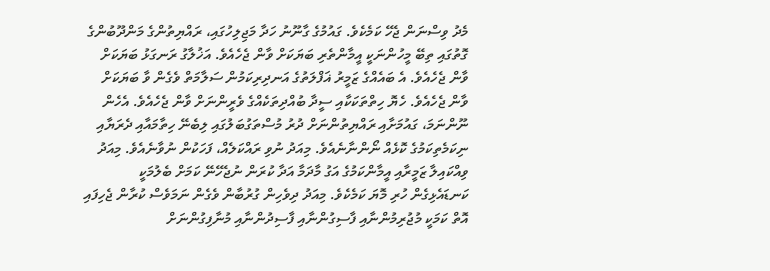މެދު ވިސްނަން ޖެހޭ ކަމެކެވެ. ގައުމުގެ ގާނޫނު ހަދާ މަޖިލިހުގައި، ރައްޔިތުންގެ މަންދޫބުންގެ ގޮތުގައި ތިބޭ މީހުންނަކީ އީމާންތެރި ބަޔަކަށް ވާން ޖެހެއެވެ. އަޚުލާގު ރަނގަޅު ބަޔަކަށް ވާން ޖެހެއެވެ. އެ ބައެއްގެ ޒަމީރު ޣަފްލަތުގެ އަނދިރިކަމުން ސަލާމަތް ވެގެން ވާ ބަޔަކަށް ވާން ޖެހެއެވެ. ހެޔޮ ހިތްތަކަކާއި ސީދާ ބުއްދިތަކެއްގެ ވެރީންނަށް ވާން ޖެހެއެވެ. އެހެން ނޫންނަމަ، ގައުމަށާއި ރައްޔިތުންނަށް ދުރު މުސްތަގުބަލުގައި ލިބެނޭ ހިތާމައާއި ދެރަޔާއި ނިކަމެތިކަމުގެ ކޮޅެއް ނޯންނާނެއެވެ. މިއަދު ނުވި ރައްކަލެއް، ފަހަކުން ނުވާނެއެވެ. މިއަދު ވިއްކައިލާ ޒަމީރާއި އީމާންކަމުގެ އަގު މާދަމާ އަދާ ކުރަން ނުޖެހޭނޭ ކަމަށް ބެލުމަކީ ކަނޑައެޅިގެން ހުރި މޮޔަ ކަމެކެވެ. މިއަދު ދިވެހިން ގުރުބާން ވެގެން ނަމަވެސް ކުރާން ޖެހިފައި އޮތް ކަމަކީ މުޖުރިމުންނާއި ފާސިގުންނާއި ފާސިދުންނާއި މުނާފިގުންނަށް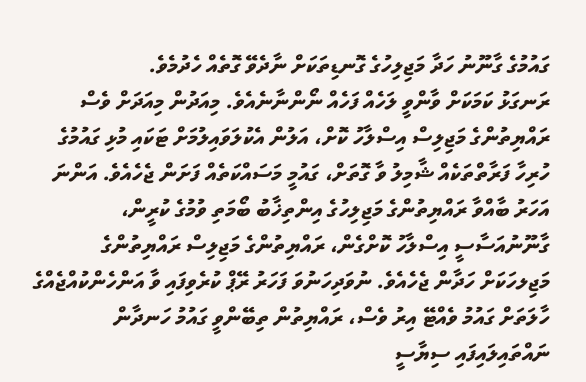ގައުމުގެ ގާނޫނު ހަދާ މަޖިލިހުގެ ގޮނޑިތަކަށް ނާދެވޭ ގޮތެއް ހެދުމެވެ.
ރަނގަޅު ކަމަކަށް ވާންވީ ލަހެއް ފަހެއް ނޯންނާނެއެވެ. މިއަދުން މިއަދަށް ވެސް ރައްޔިތުންގެ މަޖިލިސް އިސްލާހު ކޮށް، އަލުން އެކުލަވައިލުމަށް ޓަކައި މުޅި ގައުމުގެ ހުރިހާ ފަރާތްތަކެއް ޝާމިލު ވާ ގޮތަށް، ގައުމީ މަސައްކަތެއް ފަށަން ޖެހެއެވެ. އަންނަ އަހަރު ބާއްވާ ރައްޔިތުންގެ މަޖިލިހުގެ އިންތިޚާބު ބޯމަތި ވުމުގެ ކުރީން، ގާނޫނުއަސާސީ އިސްލާހު ކޮށްގެން، ރައްޔިތުންގެ މަޖިލިސް ރައްޔިތުންގެ މަޖިލހަކަށް ހަދާން ޖެހެއެވެ. ނުވަދިހަނުވަ ފަހަރު ރޭޕް ކުރެވިފައި ވާ އަންހެންކުއްޖެއްގެ ހާލަތަށް ގައުމު ވެއްޓޭ އިރު ވެސް، ރައްޔިތުން ތިބޭންވީ ގައުމު ހަނދާން ނައްތައިލައިފައި ސިޔާސީ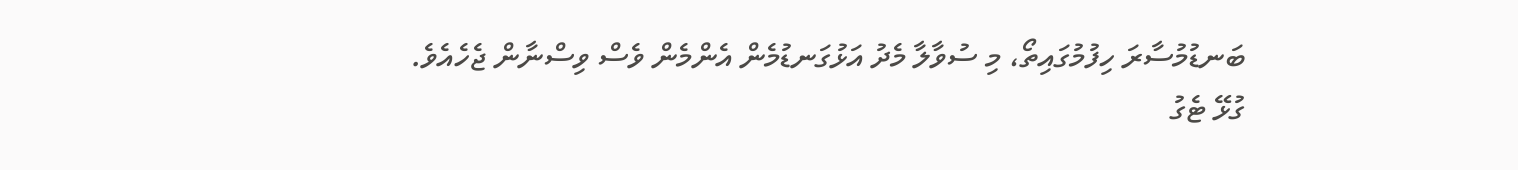ބަނޑުމުސާރަ ހިފުމުގައިތޯ، މި ސުވާލާ މެދު އަޅުގަނޑުމެން އެންމެން ވެސް ވިސްނާން ޖެހެއެވެ.
ގުޅޭ ޓެގު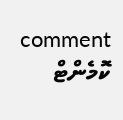comment ކޮމެންޓް